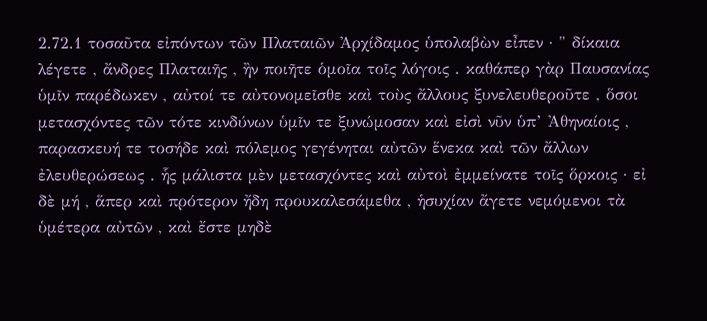2.72.1 τοσαῦτα εἰπόντων τῶν Πλαταιῶν Ἀρχίδαμος ὑπολαβὼν εἶπεν · " δίκαια λέγετε , ἄνδρες Πλαταιῆς , ἢν ποιῆτε ὁμοῖα τοῖς λόγοις . καθάπερ γὰρ Παυσανίας ὑμῖν παρέδωκεν , αὐτοί τε αὐτονομεῖσθε καὶ τοὺς ἄλλους ξυνελευθεροῦτε , ὅσοι μετασχόντες τῶν τότε κινδύνων ὑμῖν τε ξυνώμοσαν καὶ εἰσὶ νῦν ὑπ’ Ἀθηναίοις , παρασκευή τε τοσήδε καὶ πόλεμος γεγένηται αὐτῶν ἕνεκα καὶ τῶν ἄλλων ἐλευθερώσεως . ἧς μάλιστα μὲν μετασχόντες καὶ αὐτοὶ ἐμμείνατε τοῖς ὅρκοις · εἰ δὲ μή , ἅπερ καὶ πρότερον ἤδη προυκαλεσάμεθα , ἡσυχίαν ἄγετε νεμόμενοι τὰ ὑμέτερα αὐτῶν , καὶ ἔστε μηδὲ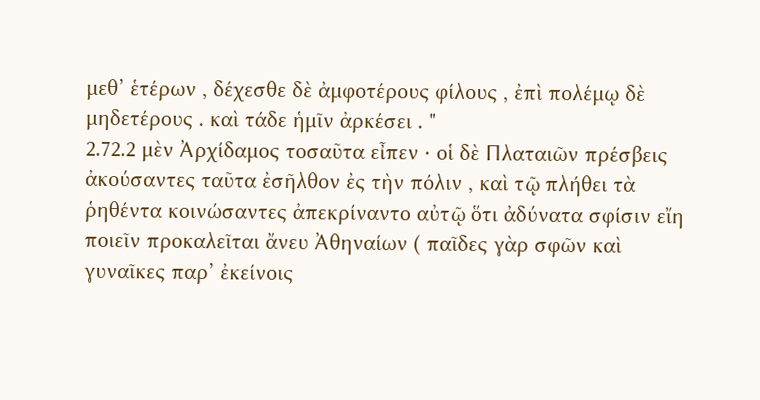μεθ’ ἑτέρων , δέχεσθε δὲ ἀμφοτέρους φίλους , ἐπὶ πολέμῳ δὲ μηδετέρους . καὶ τάδε ἡμῖν ἀρκέσει . "
2.72.2 μὲν Ἀρχίδαμος τοσαῦτα εἶπεν · οἱ δὲ Πλαταιῶν πρέσβεις ἀκούσαντες ταῦτα ἐσῆλθον ἐς τὴν πόλιν , καὶ τῷ πλήθει τὰ ῥηθέντα κοινώσαντες ἀπεκρίναντο αὐτῷ ὅτι ἀδύνατα σφίσιν εἴη ποιεῖν προκαλεῖται ἄνευ Ἀθηναίων ( παῖδες γὰρ σφῶν καὶ γυναῖκες παρ’ ἐκείνοις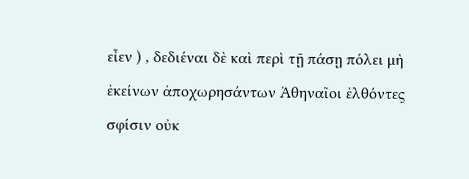εἶεν ) , δεδιέναι δὲ καὶ περὶ τῇ πάσῃ πόλει μὴ ἐκείνων ἀποχωρησάντων Ἀθηναῖοι ἐλθόντες σφίσιν οὐκ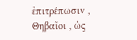ἐπιτρέπωσιν , Θηβαῖοι , ὡς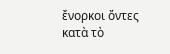ἔνορκοι ὄντες κατὰ τὸ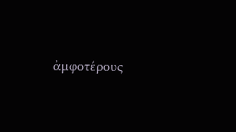ἀμφοτέρους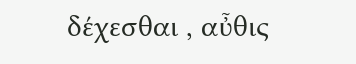δέχεσθαι , αὖθις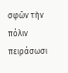σφῶν τὴν πόλιν πειράσωσι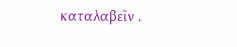καταλαβεῖν .